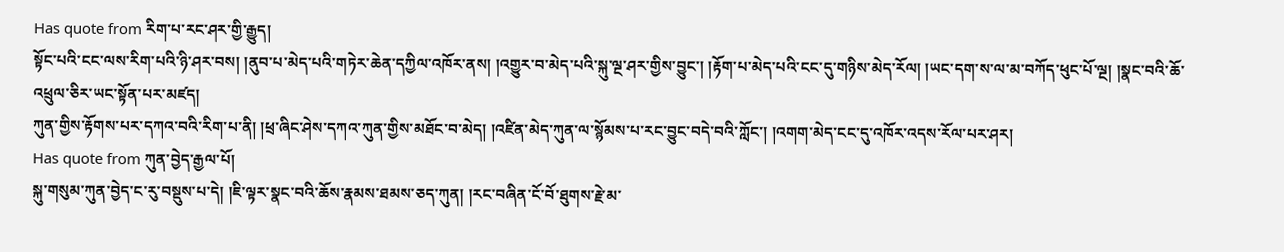Has quote from རིག་པ་རང་ཤར་གྱི་རྒྱུད།
སྟོང་པའི་ངང་ལས་རིག་པའི་ཉི་ཤར་བས། །ནུབ་པ་མེད་པའི་གཏེར་ཆེན་དཀྱིལ་འཁོར་ནས། །འགྱུར་བ་མེད་པའི་སྐུ་ལྔ་ཤར་གྱིས་བྱུང་། །རྟོག་པ་མེད་པའི་ངང་དུ་གཉིས་མེད་རོལ། །ཡང་དག་ས་ལ་མ་བཀོད་ཕུང་པོ་ལྔ། །སྣང་བའི་ཆོ་འཕྲུལ་ཅིར་ཡང་སྟོན་པར་མཛད།
ཀུན་གྱིས་རྟོགས་པར་དཀའ་བའི་རིག་པ་ནི། །ཕྲ་ཞིང་ཤེས་དཀའ་ཀུན་གྱིས་མཐོང་བ་མེད། །འཛིན་མེད་ཀུན་ལ་སྙོམས་པ་རང་བྱུང་བདེ་བའི་ཀློང་། །འགག་མེད་ངང་དུ་འཁོར་འདས་རོལ་པར་ཤར།
Has quote from ཀུན་བྱེད་རྒྱལ་པོ།
སྐུ་གསུམ་ཀུན་བྱེད་ང་རུ་བསྡུས་པ་དེ། །ཇི་ལྟར་སྣང་བའི་ཆོས་རྣམས་ཐམས་ཅད་ཀུན། །རང་བཞིན་ངོ་བོ་ཐུགས་རྗེ་མ་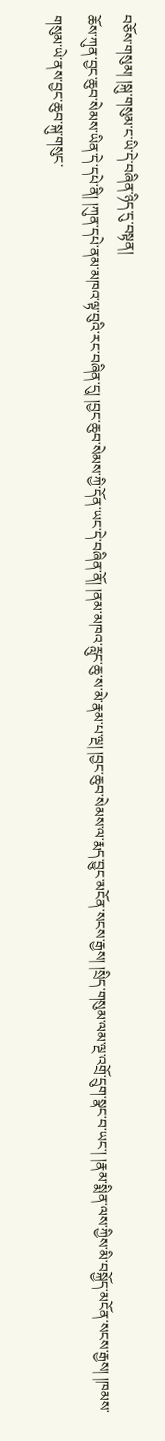བཅོས་གསུམ། །སྐུ་གསུམ་ང་ཡི་དེ་བཞིན་ཉིད་དུ་བསྟན།
ཆོས་ཀུན་བྱང་ཆུབ་སེམས་ཡིན་དེ་དཔེ་ནི། །ཀུན་དཔེ་ནམ་མཁའ་ལྟ་བུའི་རང་བཞིན་དུ། །བྱང་ཆུབ་སེམས་ཀྱི་དོན་ཡང་དེ་བཞིན་ནོ། །ནམ་མཁའ་རླུང་ཆུ་ས་མེ་རྣམ་པ་ལྔ། །བྱང་ཆུབ་སེམས་ལ་རྨད་བྱུང་མངོན་སངས་རྒྱས། །སྲིད་གསུམ་ལམ་ལྔ་འགྲོ་དྲུག་སྣང་བ་ཡང་། །རྣམ་སྨིན་ལས་ཀྱིས་མི་བསྐྱོད་མངོན་སངས་རྒྱས། །ཁམས་གསུམ་ཡེ་ནས་བྱང་ཆུབ་སྐུ་གསུང་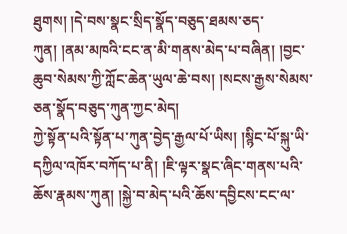ཐུགས། །དེ་བས་སྣང་སྲིད་སྣོད་བཅུད་ཐམས་ཅད་ཀུན། །ནམ་མཁའི་ངང་ན་མི་གནས་མེད་པ་བཞིན། །བྱང་ཆུབ་སེམས་ཀྱི་ཀློང་ཆེན་ཡུལ་ཆེ་བས། །སངས་རྒྱས་སེམས་ཅན་སྣོད་བཅུད་ཀུན་ཀྱང་མེད།
ཀྱེ་སྟོན་པའི་སྟོན་པ་ཀུན་བྱེད་རྒྱལ་པོ་ཡིས། །སྙིང་པོ་སྐུ་ཡི་དཀྱིལ་འཁོར་བཀོད་པ་ནི། །ཇི་ལྟར་སྣང་ཞིང་གནས་པའི་ཆོས་རྣམས་ཀུན། །སྐྱེ་བ་མེད་པའི་ཆོས་དབྱིངས་ངང་ལ་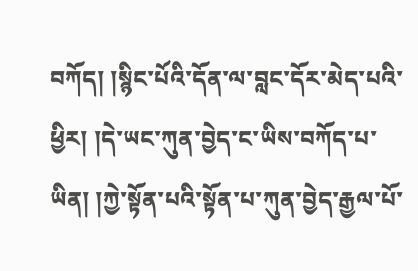བཀོད། །སྙིང་པོའི་དོན་ལ་བླང་དོར་མེད་པའི་ཕྱིར། །དེ་ཡང་ཀུན་བྱེད་ང་ཡིས་བཀོད་པ་ཡིན། །ཀྱེ་སྟོན་པའི་སྟོན་པ་ཀུན་བྱེད་རྒྱལ་པོ་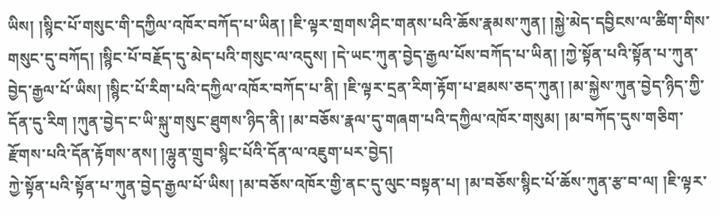ཡིས། །སྙིང་པོ་གསུང་གི་དཀྱིལ་འཁོར་བཀོད་པ་ཡིན། །ཇི་ལྟར་གྲགས་ཤིང་གནས་པའི་ཆོས་རྣམས་ཀུན། །སྐྱེ་མེད་དབྱིངས་ལ་ཚིག་གིས་གསུང་དུ་བཀོད། །སྙིང་པོ་བརྗོད་དུ་མེད་པའི་གསུང་ལ་འདུས། །དེ་ཡང་ཀུན་བྱེད་རྒྱལ་པོས་བཀོད་པ་ཡིན། །ཀྱེ་སྟོན་པའི་སྟོན་པ་ཀུན་བྱེད་རྒྱལ་པོ་ཡིས། །སྙིང་པོ་རིག་པའི་དཀྱིལ་འཁོར་བཀོད་པ་ནི། །ཇི་ལྟར་དྲན་རིག་རྟོག་པ་ཐམས་ཅད་ཀུན། །མ་སྐྱེས་ཀུན་བྱེད་ཉིད་ཀྱི་དོན་དུ་རིག །ཀུན་བྱེད་ང་ཡི་སྐུ་གསུང་ཐུགས་ཉིད་ནི། །མ་བཅོས་རྣལ་དུ་གཞག་པའི་དཀྱིལ་འཁོར་གསུམ། །མ་བཀོད་དུས་གཅིག་རྫོགས་པའི་དོན་རྟོགས་ནས། །ལྷུན་གྲུབ་སྙིང་པོའི་དོན་ལ་འཇུག་པར་བྱེད།
ཀྱེ་སྟོན་པའི་སྟོན་པ་ཀུན་བྱེད་རྒྱལ་པོ་ཡིས། །མ་བཅོས་འཁོར་གྱི་ནང་དུ་ལུང་བསྟན་པ། །མ་བཅོས་སྙིང་པོ་ཆོས་ཀུན་རྩ་བ་ལ། །ཇི་ལྟར་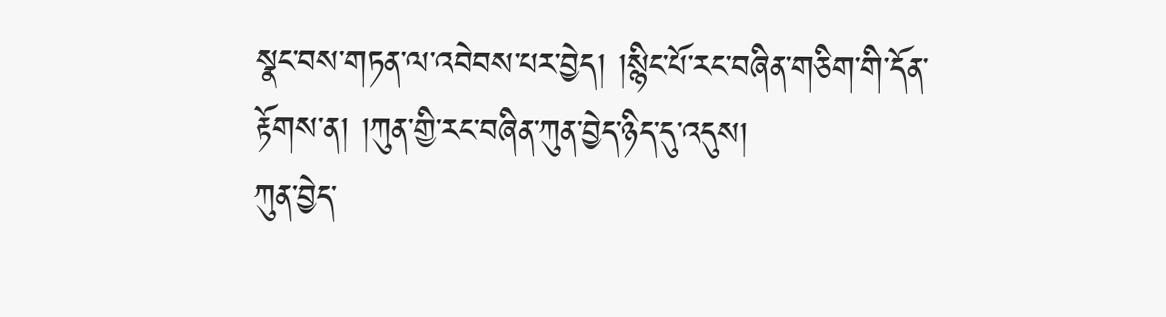སྣང་བས་གཏན་ལ་འབེབས་པར་བྱེད། །སྙིང་པོ་རང་བཞིན་གཅིག་གི་དོན་རྟོགས་ན། །ཀུན་གྱི་རང་བཞིན་ཀུན་བྱེད་ཉིད་དུ་འདུས།
ཀུན་བྱེད་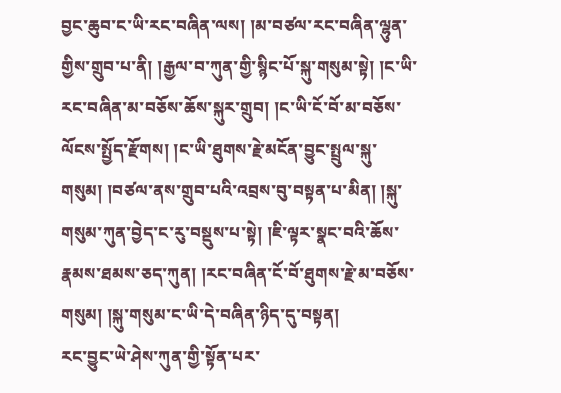བྱང་ཆུབ་ང་ཡི་རང་བཞིན་ལས། །མ་བཙལ་རང་བཞིན་ལྷུན་གྱིས་གྲུབ་པ་ནི། །རྒྱལ་བ་ཀུན་གྱི་སྙིང་པོ་སྐུ་གསུམ་སྟེ། །ང་ཡི་རང་བཞིན་མ་བཅོས་ཆོས་སྐུར་གྲུབ། །ང་ཡི་ངོ་བོ་མ་བཅོས་ལོངས་སྤྱོད་རྫོགས། །ང་ཡི་ཐུགས་རྗེ་མངོན་བྱུང་སྤྲུལ་སྐུ་གསུམ། །བཙལ་ནས་གྲུབ་པའི་འབྲས་བུ་བསྟན་པ་མིན། །སྐུ་གསུམ་ཀུན་བྱེད་ང་རུ་བསྡུས་པ་སྟེ། །ཇི་ལྟར་སྣང་བའི་ཆོས་རྣམས་ཐམས་ཅད་ཀུན། །རང་བཞིན་ངོ་བོ་ཐུགས་རྗེ་མ་བཅོས་གསུམ། །སྐུ་གསུམ་ང་ཡི་དེ་བཞིན་ཉིད་དུ་བསྟན།
རང་བྱུང་ཡེ་ཤེས་ཀུན་གྱི་སྟོན་པར་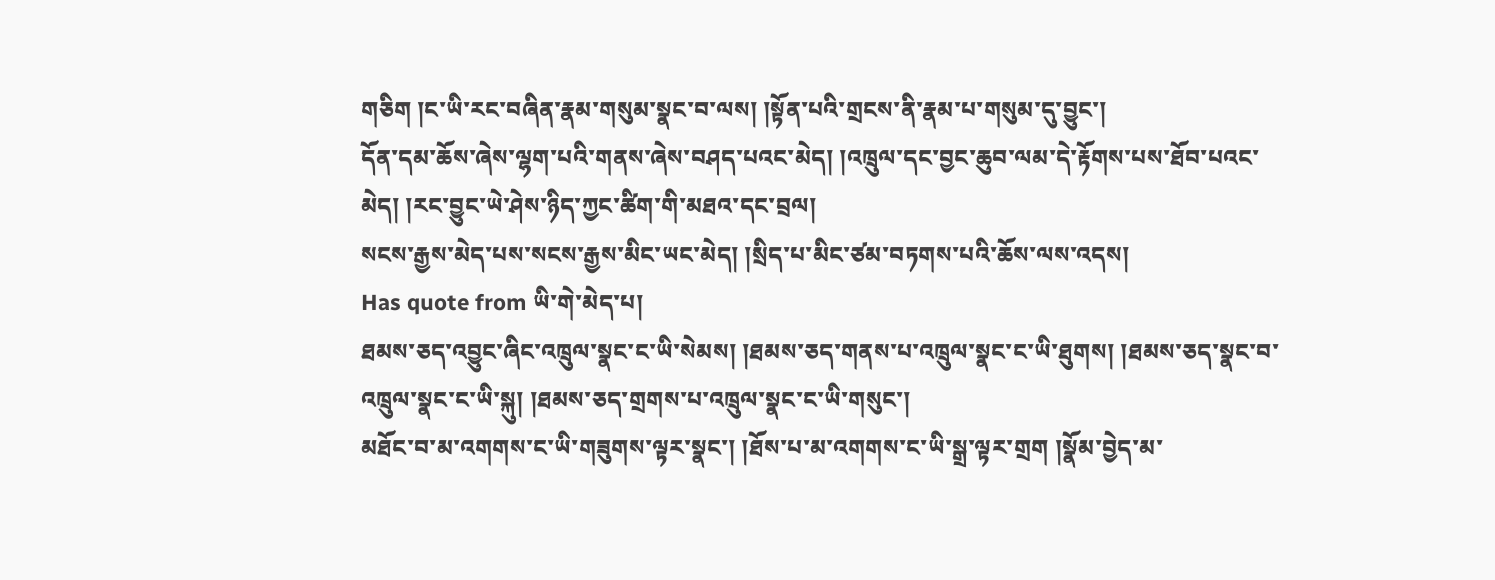གཅིག །ང་ཡི་རང་བཞིན་རྣམ་གསུམ་སྣང་བ་ལས། །སྟོན་པའི་གྲངས་ནི་རྣམ་པ་གསུམ་དུ་བྱུང་།
དོན་དམ་ཆོས་ཞེས་ལྷག་པའི་གནས་ཞེས་བཤད་པའང་མེད། །འཁྲུལ་དང་བྱང་ཆུབ་ལམ་དེ་རྟོགས་པས་ཐོབ་པའང་མེད། །རང་བྱུང་ཡེ་ཤེས་ཉིད་ཀྱང་ཚིག་གི་མཐའ་དང་བྲལ།
སངས་རྒྱས་མེད་པས་སངས་རྒྱས་མིང་ཡང་མེད། །སྲིད་པ་མིང་ཙམ་བཏགས་པའི་ཆོས་ལས་འདས།
Has quote from ཡི་གེ་མེད་པ།
ཐམས་ཅད་འབྱུང་ཞིང་འཁྲུལ་སྣང་ང་ཡི་སེམས། །ཐམས་ཅད་གནས་པ་འཁྲུལ་སྣང་ང་ཡི་ཐུགས། །ཐམས་ཅད་སྣང་བ་འཁྲུལ་སྣང་ང་ཡི་སྐུ། །ཐམས་ཅད་གྲགས་པ་འཁྲུལ་སྣང་ང་ཡི་གསུང་།
མཐོང་བ་མ་འགགས་ང་ཡི་གཟུགས་ལྟར་སྣང་། །ཐོས་པ་མ་འགགས་ང་ཡི་སྒྲ་ལྟར་གྲག །སྣོམ་བྱེད་མ་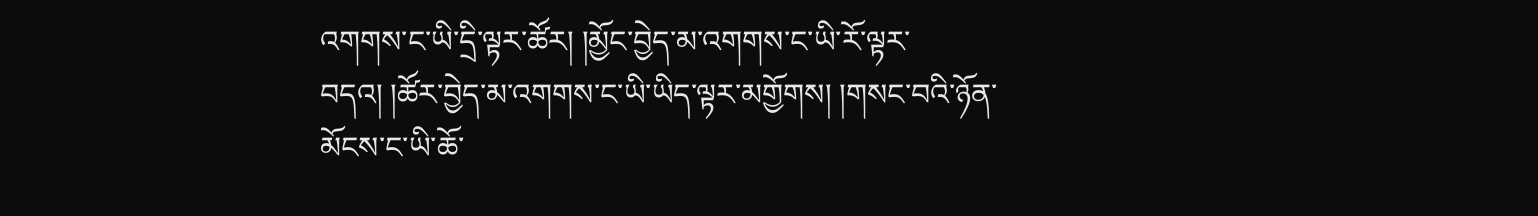འགགས་ང་ཡི་དྲི་ལྟར་ཚོར། །མྱོང་བྱེད་མ་འགགས་ང་ཡི་རོ་ལྟར་བདའ། །ཚོར་བྱེད་མ་འགགས་ང་ཡི་ཡིད་ལྟར་མགྱོགས། །གསང་བའི་ཉོན་མོངས་ང་ཡི་ཆོ་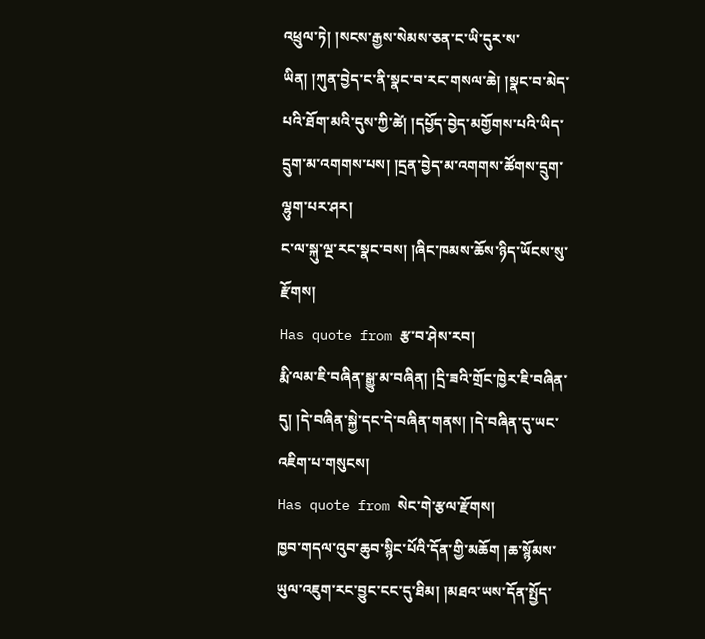འཕྲུལ་ཏེ། །སངས་རྒྱས་སེམས་ཅན་ང་ཡི་དུར་ས་ཡིན། །ཀུན་བྱེད་ང་ནི་སྣང་བ་རང་གསལ་ཆེ། །སྣང་བ་མེད་པའི་ཐོག་མའི་དུས་ཀྱི་ཚེ། །དཔྱོད་བྱེད་མགྱོགས་པའི་ཡིད་དྲུག་མ་འགགས་པས། །དྲན་བྱེད་མ་འགགས་ཚོགས་དྲུག་ལྷུག་པར་ཤར།
ང་ལ་སྐུ་ལྔ་རང་སྣང་བས། །ཞིང་ཁམས་ཆོས་ཉིད་ཡོངས་སུ་རྫོགས།
Has quote from རྩ་བ་ཤེས་རབ།
རྨི་ལམ་ཇི་བཞིན་སྒྱུ་མ་བཞིན། །དྲི་ཟའི་གྲོང་ཁྱེར་ཇི་བཞིན་དུ། །དེ་བཞིན་སྐྱེ་དང་དེ་བཞིན་གནས། །དེ་བཞིན་དུ་ཡང་འཇིག་པ་གསུངས།
Has quote from སེང་གེ་རྩལ་རྫོགས།
ཁྱབ་གདལ་འུབ་ཆུབ་སྙིང་པོའི་དོན་གྱི་མཆོག །ཆ་སྙོམས་ཡུལ་འཇུག་རང་བྱུང་ངང་དུ་ཐིམ། །མཐའ་ཡས་དོན་སྤྱོད་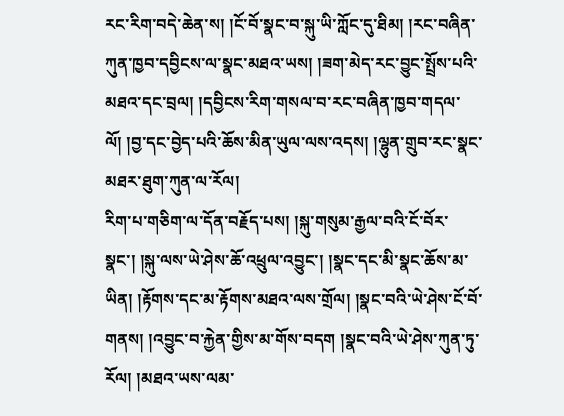རང་རིག་བདེ་ཆེན་ས། །ངོ་བོ་སྣང་བ་སྐུ་ཡི་ཀློང་དུ་ཐིམ། །རང་བཞིན་ཀུན་ཁྱབ་དབྱིངས་ལ་སྣང་མཐའ་ཡས། །ཟག་མེད་རང་བྱུང་སྤྲོས་པའི་མཐའ་དང་བྲལ། །དབྱིངས་རིག་གསལ་བ་རང་བཞིན་ཁྱབ་གདལ་ལོ། །བྱ་དང་བྱེད་པའི་ཆོས་མིན་ཡུལ་ལས་འདས། །ལྷུན་གྲུབ་རང་སྣང་མཐར་ཐུག་ཀུན་ལ་རོལ།
རིག་པ་གཅིག་ལ་དོན་བརྗོད་པས། །སྐུ་གསུམ་རྒྱལ་བའི་ངོ་བོར་སྣང་། །སྐུ་ལས་ཡེ་ཤེས་ཆོ་འཕྲུལ་འབྱུང་། །སྣང་དང་མི་སྣང་ཆོས་མ་ཡིན། །རྟོགས་དང་མ་རྟོགས་མཐའ་ལས་གྲོལ། །སྣང་བའི་ཡེ་ཤེས་ངོ་བོ་གནས། །འབྱུང་བ་རྐྱེན་གྱིས་མ་གོས་བདག །སྣང་བའི་ཡེ་ཤེས་ཀུན་ཏུ་རོལ། །མཐའ་ཡས་ལམ་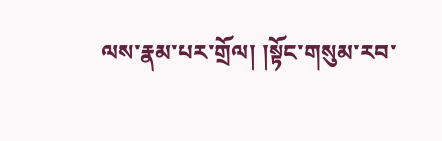ལས་རྣམ་པར་གྲོལ། །སྟོང་གསུམ་རབ་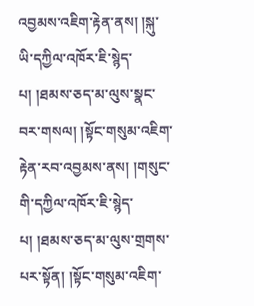འབྱམས་འཇིག་རྟེན་ནས། །སྐུ་ཡི་དཀྱིལ་འཁོར་ཇི་སྙེད་པ། །ཐམས་ཅད་མ་ལུས་སྣང་བར་གསལ། །སྟོང་གསུམ་འཇིག་རྟེན་རབ་འབྱམས་ནས། །གསུང་གི་དཀྱིལ་འཁོར་ཇི་སྙེད་པ། །ཐམས་ཅད་མ་ལུས་གྲགས་པར་སྟོན། །སྟོང་གསུམ་འཇིག་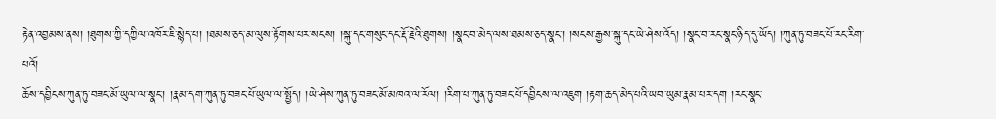རྟེན་འབྱམས་ནས། །ཐུགས་ཀྱི་དཀྱིལ་འཁོར་ཇི་སྙེད་པ། །ཐམས་ཅད་མ་ལུས་རྟོགས་པར་སངས། །སྐུ་དང་གསུང་དང་རྡོ་རྗེའི་ཐུགས། །སྣང་བ་མེད་ལས་ཐམས་ཅད་སྣང་། །སངས་རྒྱས་སྐུ་དང་ཡེ་ཤེས་འོད། །སྣང་བ་རང་སྣང་ཉིད་དུ་ཡོད། །ཀུན་ཏུ་བཟང་པོ་རང་རིག་པའོ།
ཆོས་དབྱིངས་ཀུན་ཏུ་བཟང་མོ་ཡུལ་ལ་སྣང་། །རྣམ་དག་ཀུན་ཏུ་བཟང་པོ་ཡུལ་ལ་སྤྱོད། །ཡེ་ཤེས་ཀུན་ཏུ་བཟང་མོ་མཁའ་ལ་རོལ། །རིག་པ་ཀུན་ཏུ་བཟང་པོ་དབྱིངས་ལ་འཇུག །རྟག་ཆད་མེད་པའི་ཡབ་ཡུམ་རྣམ་པར་དག །རང་སྣང་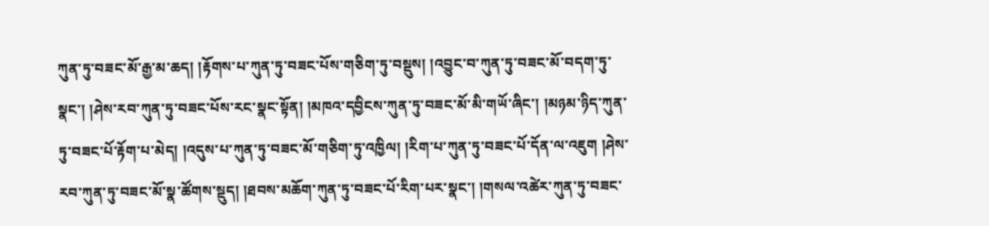ཀུན་ཏུ་བཟང་མོ་རྒྱ་མ་ཆད། །རྟོགས་པ་ཀུན་ཏུ་བཟང་པོས་གཅིག་ཏུ་བསྡུས། །འབྱུང་བ་ཀུན་ཏུ་བཟང་མོ་བདག་ཏུ་སྣང་། །ཤེས་རབ་ཀུན་ཏུ་བཟང་པོས་རང་སྣང་སྟོན། །མཁའ་དབྱིངས་ཀུན་ཏུ་བཟང་མོ་མི་གཡོ་ཞིང་། །མཉམ་ཉིད་ཀུན་ཏུ་བཟང་པོ་རྟོག་པ་མེད། །འདུས་པ་ཀུན་ཏུ་བཟང་མོ་གཅིག་ཏུ་འཁྱིལ། །རིག་པ་ཀུན་ཏུ་བཟང་པོ་དོན་ལ་འཇུག །ཤེས་རབ་ཀུན་ཏུ་བཟང་མོ་སྣ་ཚོགས་སྡུད། །ཐབས་མཆོག་ཀུན་ཏུ་བཟང་པོ་རིག་པར་སྣང་། །གསལ་འཚེར་ཀུན་ཏུ་བཟང་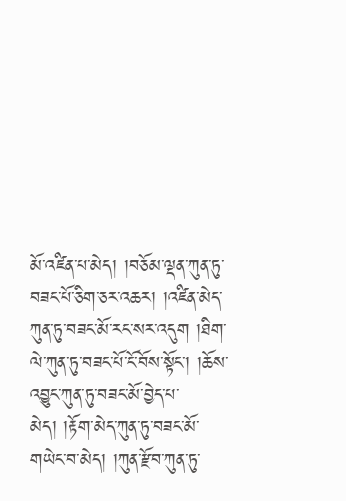མོ་འཛིན་པ་མེད། །བཅོམ་ལྡན་ཀུན་ཏུ་བཟང་པོ་ཅིག་ཅར་འཆར། །འཛིན་མེད་ཀུན་ཏུ་བཟང་མོ་རང་སར་འདུག །ཐིག་ལེ་ཀུན་ཏུ་བཟང་པོ་ངོ་བོས་སྟོང་། །ཆོས་འབྱུང་ཀུན་ཏུ་བཟང་མོ་བྱེད་པ་མེད། །རྟོག་མེད་ཀུན་ཏུ་བཟང་མོ་གཡེང་བ་མེད། །ཀུན་རྫོབ་ཀུན་ཏུ་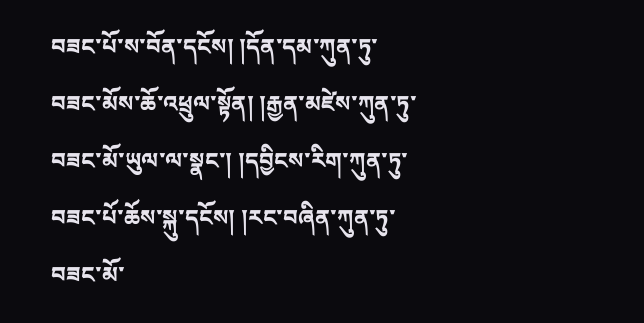བཟང་པོ་ས་བོན་དངོས། །དོན་དམ་ཀུན་ཏུ་བཟང་མོས་ཆོ་འཕྲུལ་སྟོན། །རྒྱན་མཛེས་ཀུན་ཏུ་བཟང་མོ་ཡུལ་ལ་སྣང་། །དབྱིངས་རིག་ཀུན་ཏུ་བཟང་པོ་ཆོས་སྐུ་དངོས། །རང་བཞིན་ཀུན་ཏུ་བཟང་མོ་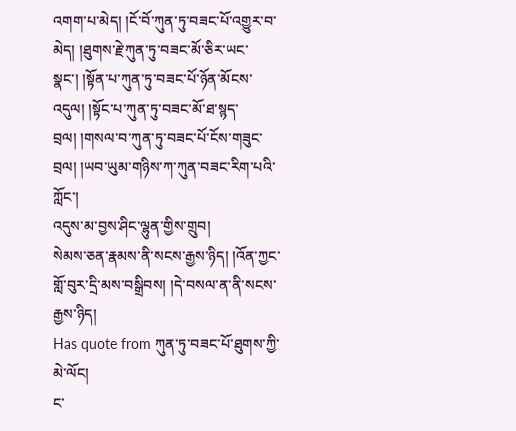འགག་པ་མེད། །ངོ་བོ་ཀུན་ཏུ་བཟང་པོ་འགྱུར་བ་མེད། །ཐུགས་རྗེ་ཀུན་ཏུ་བཟང་མོ་ཅིར་ཡང་སྣང་། །སྟོན་པ་ཀུན་ཏུ་བཟང་པོ་ཉོན་མོངས་འདུལ། །སྟོང་པ་ཀུན་ཏུ་བཟང་མོ་ཐ་སྙད་བྲལ། །གསལ་བ་ཀུན་ཏུ་བཟང་པོ་ངོས་གཟུང་བྲལ། །ཡབ་ཡུམ་གཉིས་ཀ་ཀུན་བཟང་རིག་པའི་ཀློང་།
འདུས་མ་བྱས་ཤིང་ལྷུན་གྱིས་གྲུབ།
སེམས་ཅན་རྣམས་ནི་སངས་རྒྱས་ཉིད། །འོན་ཀྱང་གློ་བུར་དྲི་མས་བསྒྲིབས། །དེ་བསལ་ན་ནི་སངས་རྒྱས་ཉིད།
Has quote from ཀུན་ཏུ་བཟང་པོ་ཐུགས་ཀྱི་མེ་ལོང།
ང་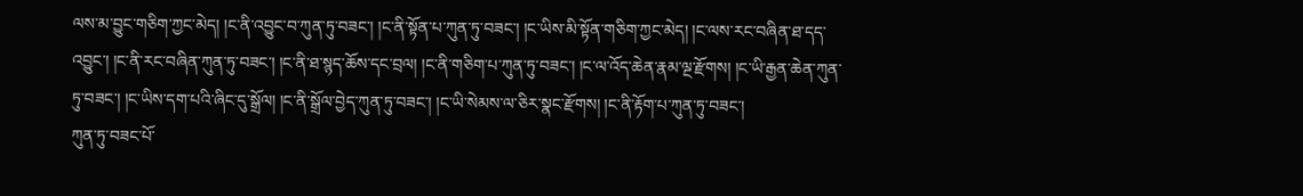ལས་མ་བྱུང་གཅིག་ཀྱང་མེད། །ང་ནི་འབྱུང་བ་ཀུན་ཏུ་བཟང་། །ང་ནི་སྟོན་པ་ཀུན་ཏུ་བཟང་། །ང་ཡིས་མི་སྟོན་གཅིག་ཀྱང་མེད། །ང་ལས་རང་བཞིན་ཐ་དད་འབྱུང་། །ང་ནི་རང་བཞིན་ཀུན་ཏུ་བཟང་། །ང་ནི་ཐ་སྙད་ཆོས་དང་བྲལ། །ང་ནི་གཅིག་པ་ཀུན་ཏུ་བཟང་། །ང་ལ་འོད་ཆེན་རྣམ་ལྔ་རྫོགས། །ང་ཡི་རྒྱན་ཆེན་ཀུན་ཏུ་བཟང་། །ང་ཡིས་དག་པའི་ཞིང་དུ་སྒྲོལ། །ང་ནི་སྒྲོལ་བྱེད་ཀུན་ཏུ་བཟང་། །ང་ཡི་སེམས་ལ་ཅིར་སྣང་རྫོགས། །ང་ནི་རྟོག་པ་ཀུན་ཏུ་བཟང་།
ཀུན་ཏུ་བཟང་པོ་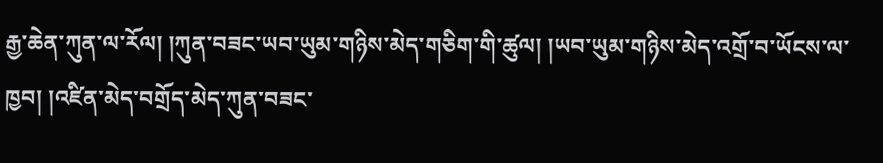རྒྱ་ཆེན་ཀུན་ལ་རོལ། །ཀུན་བཟང་ཡབ་ཡུམ་གཉིས་མེད་གཅིག་གི་ཚུལ། །ཡབ་ཡུམ་གཉིས་མེད་འགྲོ་བ་ཡོངས་ལ་ཁྱབ། །འཛིན་མེད་བགྲོད་མེད་ཀུན་བཟང་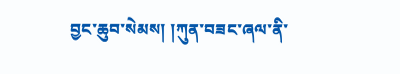བྱང་ཆུབ་སེམས། །ཀུན་བཟང་ཞལ་ནི་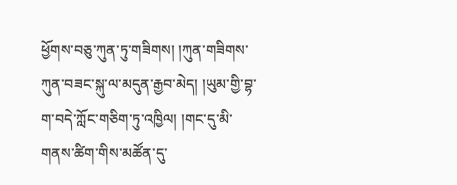ཕྱོགས་བཅུ་ཀུན་ཏུ་གཟིགས། །ཀུན་གཟིགས་ཀུན་བཟང་སྐུ་ལ་མདུན་རྒྱབ་མེད། །ཡུམ་གྱི་བྷ་ག་བདེ་ཀློང་གཅིག་ཏུ་འཁྱིལ། །གང་དུ་མི་གནས་ཚིག་གིས་མཚོན་དུ་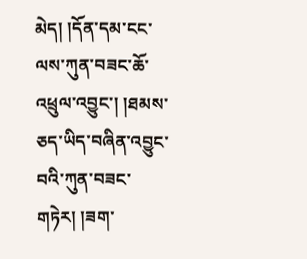མེད། །དོན་དམ་ངང་ལས་ཀུན་བཟང་ཆོ་འཕྲུལ་འབྱུང་། །ཐམས་ཅད་ཡིད་བཞིན་འབྱུང་བའི་ཀུན་བཟང་གཏེར། །ཟག་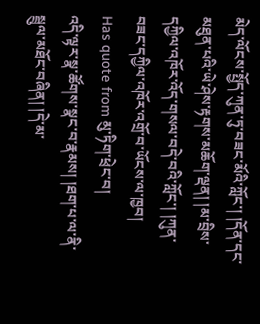མེད་ལོངས་སྤྱོད་ཀུན་ཏུ་བཟང་མོའི་ཀློང་། །དོན་དང་མཐུན་པའི་ཡེ་ཤེས་རྟགས་མཆོག་ལྡན། །མ་བྲིས་དཀྱིལ་འཁོར་འོད་གསལ་བདེ་བའི་ཀློང་། །ཀུན་བཟང་དཀྱིལ་འཁོར་འགྲོ་བ་ཡོངས་ལ་ཁྱབ།
Has quote from མུ་ཏིག་ཕྲེང་བ།
འདི་ལྟར་སྣ་ཚོགས་སྣང་བ་རྣམས། །ཐག་པ་ལ་ནི་སྦྲུལ་མཐོང་བཞིན། །དེ་མ་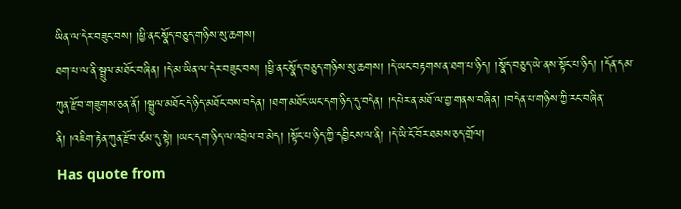ཡིན་ལ་དེར་བཟུང་བས། །ཕྱི་ནང་སྣོད་བཅུད་གཉིས་སུ་ཆགས།
ཐག་པ་ལ་ནི་སྦྲུལ་མཐོང་བཞིན། །དེ་མ་ཡིན་ལ་དེར་བཟུང་བས། །ཕྱི་ནང་སྣོད་བཅུད་གཉིས་སུ་ཆགས། །དེ་ཡང་བརྟགས་ན་ཐག་པ་ཉིད། །སྣོད་བཅུད་ཡེ་ནས་སྟོང་པ་ཉིད། །དོན་དམ་ཀུན་རྫོབ་གཟུགས་ཅན་ནོ། །སྦྲུལ་མཐོང་དེ་ཉིད་མཐོང་བས་བདེན། །ཐག་མཐོང་ཡང་དག་ཉིད་དུ་བདེན། །དཔེར་ན་མཐོ་ལ་བྱ་གནས་བཞིན། །བདེན་པ་གཉིས་ཀྱི་རང་བཞིན་ནི། །འཇིག་རྟེན་ཀུན་རྫོབ་ཙམ་དུ་སྟེ། །ཡང་དག་ཉིད་ལ་འབྲེལ་བ་མེད། །སྟོང་པ་ཉིད་ཀྱི་དབྱིངས་ལ་ནི། །དེ་ཡི་ངོ་བོར་ཐམས་ཅད་གྲོལ།
Has quote from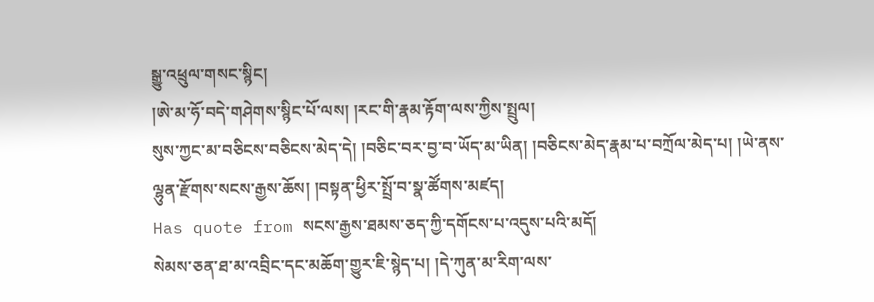སྒྱུ་འཕྲུལ་གསང་སྙིང།
།ཨེ་མ་ཧོ་བདེ་གཤེགས་སྙིང་པོ་ལས། །རང་གི་རྣམ་རྟོག་ལས་ཀྱིས་སྤྲུལ།
སུས་ཀྱང་མ་བཅིངས་བཅིངས་མེད་དེ། །བཅིང་བར་བྱ་བ་ཡོད་མ་ཡིན། །བཅིངས་མེད་རྣམ་པ་བཀྲོལ་མེད་པ། །ཡེ་ནས་ལྷུན་རྫོགས་སངས་རྒྱས་ཆོས། །བསྟན་ཕྱིར་སྤྲོ་བ་སྣ་ཚོགས་མཛད།
Has quote from སངས་རྒྱས་ཐམས་ཅད་ཀྱི་དགོངས་པ་འདུས་པའི་མདོ།
སེམས་ཅན་ཐ་མ་འབྲིང་དང་མཆོག་གྱུར་ཇི་སྙེད་པ། །དེ་ཀུན་མ་རིག་ལས་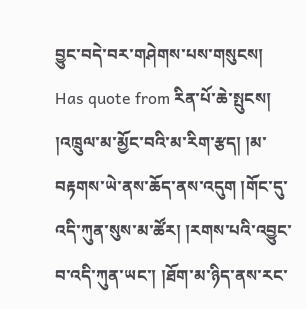བྱུང་བདེ་བར་གཤེགས་པས་གསུངས།
Has quote from རིན་པོ་ཆེ་སྤུངས།
།འཁྲུལ་མ་མྱོང་བའི་མ་རིག་རྩད། །མ་བརྟགས་ཡེ་ནས་ཆོད་ནས་འདུག །གོང་དུ་འདི་ཀུན་སུས་མ་ཚོར། །རགས་པའི་འབྱུང་བ་འདི་ཀུན་ཡང་། །ཐོག་མ་ཉིད་ནས་རང་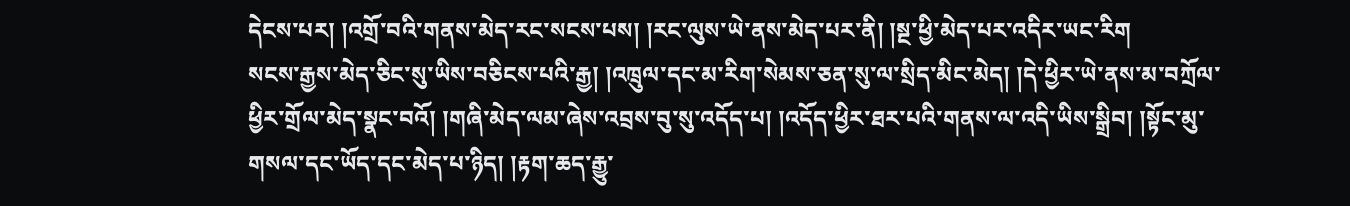དེངས་པར། །འགྲོ་བའི་གནས་མེད་རང་སངས་པས། །རང་ལུས་ཡེ་ནས་མེད་པར་ནི། །སྔ་ཕྱི་མེད་པར་འདིར་ཡང་རིག
སངས་རྒྱས་མེད་ཅིང་སུ་ཡིས་བཅིངས་པའི་རྒྱ། །འཁྲུལ་དང་མ་རིག་སེམས་ཅན་སུ་ལ་སྲིད་མིང་མེད། །དེ་ཕྱིར་ཡེ་ནས་མ་བཀྲོལ་ཕྱིར་གྲོལ་མེད་སྣང་བའོ། །གཞི་མེད་ལམ་ཞེས་འབྲས་བུ་སུ་འདོད་པ། །འདོད་ཕྱིར་ཐར་པའི་གནས་ལ་འདི་ཡིས་སྒྲིབ། །སྟོང་མུ་གསལ་དང་ཡོད་དང་མེད་པ་ཉིད། །རྟག་ཆད་རྒྱུ་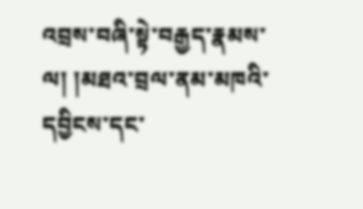འབྲས་བཞི་སྟེ་བརྒྱད་རྣམས་ལ། །མཐའ་བྲལ་ནམ་མཁའི་དབྱིངས་དང་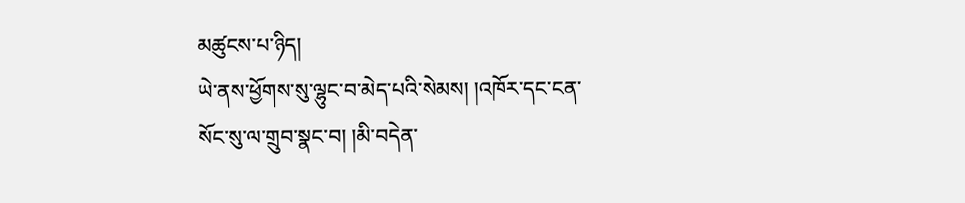མཚུངས་པ་ཉིད།
ཡེ་ནས་ཕྱོགས་སུ་ལྷུང་བ་མེད་པའི་སེམས། །འཁོར་དང་ངན་སོང་སུ་ལ་གྲུབ་སྣང་བ། །མི་བདེན་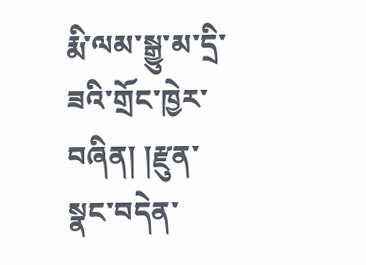རྨི་ལམ་སྒྱུ་མ་དྲི་ཟའི་གྲོང་ཁྱེར་བཞིན། །རྫུན་སྣང་བདེན་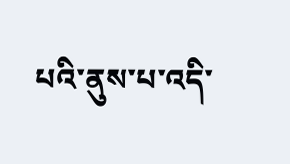པའི་ནུས་པ་འདི་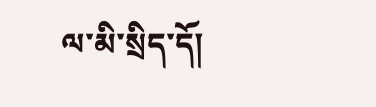ལ་མི་སྲིད་དོ།